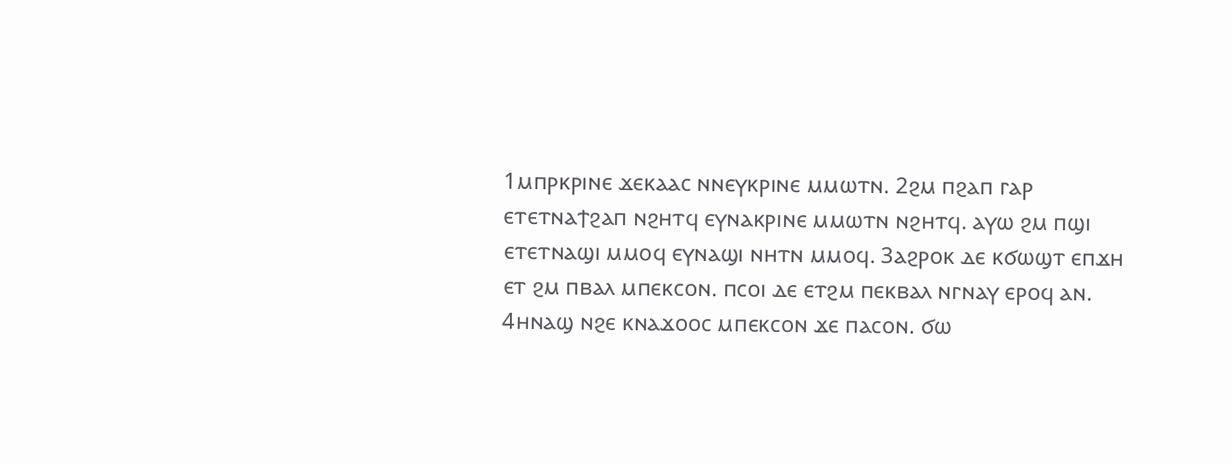1ⲙⲡⲣⲕⲣⲓⲛⲉ ϫⲉⲕⲁⲁⲥ ⲛⲛⲉⲩⲕⲣⲓⲛⲉ ⲙⲙⲱⲧⲛ. 2ϩⲙ ⲡϩⲁⲡ ⲅⲁⲣ ⲉⲧⲉⲧⲛⲁϯϩⲁⲡ ⲛϩⲏⲧϥ ⲉⲩⲛⲁⲕⲣⲓⲛⲉ ⲙⲙⲱⲧⲛ ⲛϩⲏⲧϥ. ⲁⲩⲱ ϩⲙ ⲡϣⲓ ⲉⲧⲉⲧⲛⲁϣⲓ ⲙⲙⲟϥ ⲉⲩⲛⲁϣⲓ ⲛⲏⲧⲛ ⲙⲙⲟϥ. 3ⲁϩⲣⲟⲕ ⲇⲉ ⲕϭⲱϣⲧ ⲉⲡϫⲏ ⲉⲧ ϩⲙ ⲡⲃⲁⲗ ⲙⲡⲉⲕⲥⲟⲛ. ⲡⲥⲟⲓ ⲇⲉ ⲉⲧϩⲙ ⲡⲉⲕⲃⲁⲗ ⲛⲅⲛⲁⲩ ⲉⲣⲟϥ ⲁⲛ. 4ⲏⲛⲁϣ ⲛϩⲉ ⲕⲛⲁϫⲟⲟⲥ ⲙⲡⲉⲕⲥⲟⲛ ϫⲉ ⲡⲁⲥⲟⲛ. ϭⲱ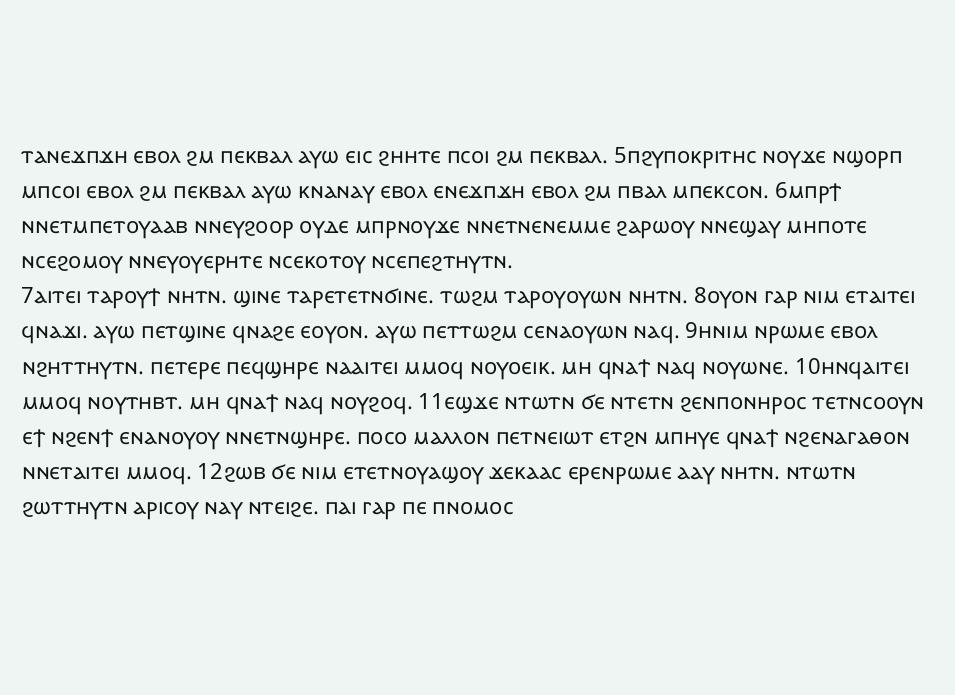ⲧⲁⲛⲉϫⲡϫⲏ ⲉⲃⲟⲗ ϩⲙ ⲡⲉⲕⲃⲁⲗ ⲁⲩⲱ ⲉⲓⲥ ϩⲏⲏⲧⲉ ⲡⲥⲟⲓ ϩⲙ ⲡⲉⲕⲃⲁⲗ. 5ⲡϩⲩⲡⲟⲕⲣⲓⲧⲏⲥ ⲛⲟⲩϫⲉ ⲛϣⲟⲣⲡ ⲙⲡⲥⲟⲓ ⲉⲃⲟⲗ ϩⲙ ⲡⲉⲕⲃⲁⲗ ⲁⲩⲱ ⲕⲛⲁⲛⲁⲩ ⲉⲃⲟⲗ ⲉⲛⲉϫⲡϫⲏ ⲉⲃⲟⲗ ϩⲙ ⲡⲃⲁⲗ ⲙⲡⲉⲕⲥⲟⲛ. 6ⲙⲡⲣϯ ⲛⲛⲉⲧⲙⲡⲉⲧⲟⲩⲁⲁⲃ ⲛⲛⲉⲩϩⲟⲟⲣ ⲟⲩⲇⲉ ⲙⲡⲣⲛⲟⲩϫⲉ ⲛⲛⲉⲧⲛⲉⲛⲉⲙⲙⲉ ϩⲁⲣⲱⲟⲩ ⲛⲛⲉϣⲁⲩ ⲙⲏⲡⲟⲧⲉ ⲛⲥⲉϩⲟⲙⲟⲩ ⲛⲛⲉⲩⲟⲩⲉⲣⲏⲧⲉ ⲛⲥⲉⲕⲟⲧⲟⲩ ⲛⲥⲉⲡⲉϩⲧⲏⲩⲧⲛ.
7ⲁⲓⲧⲉⲓ ⲧⲁⲣⲟⲩϯ ⲛⲏⲧⲛ. ϣⲓⲛⲉ ⲧⲁⲣⲉⲧⲉⲧⲛϭⲓⲛⲉ. ⲧⲱϩⲙ ⲧⲁⲣⲟⲩⲟⲩⲱⲛ ⲛⲏⲧⲛ. 8ⲟⲩⲟⲛ ⲅⲁⲣ ⲛⲓⲙ ⲉⲧⲁⲓⲧⲉⲓ ϥⲛⲁϫⲓ. ⲁⲩⲱ ⲡⲉⲧϣⲓⲛⲉ ϥⲛⲁϩⲉ ⲉⲟⲩⲟⲛ. ⲁⲩⲱ ⲡⲉⲧⲧⲱϩⲙ ⲥⲉⲛⲁⲟⲩⲱⲛ ⲛⲁϥ. 9ⲏⲛⲓⲙ ⲛⲣⲱⲙⲉ ⲉⲃⲟⲗ ⲛϩⲏⲧⲧⲏⲩⲧⲛ. ⲡⲉⲧⲉⲣⲉ ⲡⲉϥϣⲏⲣⲉ ⲛⲁⲁⲓⲧⲉⲓ ⲙⲙⲟϥ ⲛⲟⲩⲟⲉⲓⲕ. ⲙⲏ ϥⲛⲁϯ ⲛⲁϥ ⲛⲟⲩⲱⲛⲉ. 10ⲏⲛϥⲁⲓⲧⲉⲓ ⲙⲙⲟϥ ⲛⲟⲩⲧⲏⲃⲧ. ⲙⲏ ϥⲛⲁϯ ⲛⲁϥ ⲛⲟⲩϩⲟϥ. 11ⲉϣϫⲉ ⲛⲧⲱⲧⲛ ϭⲉ ⲛⲧⲉⲧⲛ ϩⲉⲛⲡⲟⲛⲏⲣⲟⲥ ⲧⲉⲧⲛⲥⲟⲟⲩⲛ ⲉϯ ⲛϩⲉⲛϯ ⲉⲛⲁⲛⲟⲩⲟⲩ ⲛⲛⲉⲧⲛϣⲏⲣⲉ. ⲡⲟⲥⲟ ⲙⲁⲗⲗⲟⲛ ⲡⲉⲧⲛⲉⲓⲱⲧ ⲉⲧϩⲛ ⲙⲡⲏⲩⲉ ϥⲛⲁϯ ⲛϩⲉⲛⲁⲅⲁⲑⲟⲛ ⲛⲛⲉⲧⲁⲓⲧⲉⲓ ⲙⲙⲟϥ. 12ϩⲱⲃ ϭⲉ ⲛⲓⲙ ⲉⲧⲉⲧⲛⲟⲩⲁϣⲟⲩ ϫⲉⲕⲁⲁⲥ ⲉⲣⲉⲛⲣⲱⲙⲉ ⲁⲁⲩ ⲛⲏⲧⲛ. ⲛⲧⲱⲧⲛ ϩⲱⲧⲧⲏⲩⲧⲛ ⲁⲣⲓⲥⲟⲩ ⲛⲁⲩ ⲛⲧⲉⲓϩⲉ. ⲡⲁⲓ ⲅⲁⲣ ⲡⲉ ⲡⲛⲟⲙⲟⲥ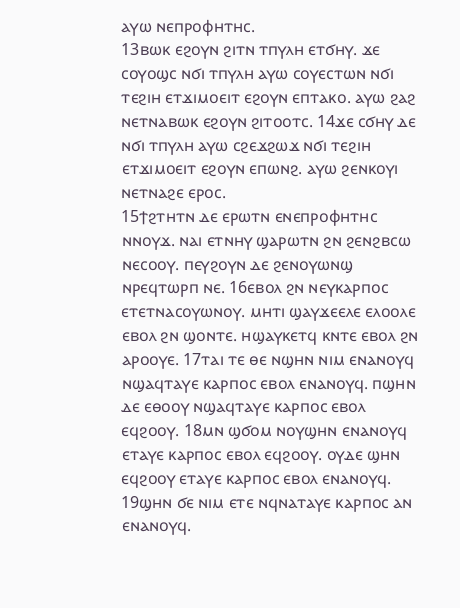ⲁⲩⲱ ⲛⲉⲡⲣⲟⲫⲏⲧⲏⲥ.
13ⲃⲱⲕ ⲉϩⲟⲩⲛ ϩⲓⲧⲛ ⲧⲡⲩⲗⲏ ⲉⲧϭⲏⲩ. ϫⲉ ⲥⲟⲩⲟϣⲥ ⲛϭⲓ ⲧⲡⲩⲗⲏ ⲁⲩⲱ ⲥⲟⲩⲉⲥⲧⲱⲛ ⲛϭⲓ ⲧⲉϩⲓⲏ ⲉⲧϫⲓⲙⲟⲉⲓⲧ ⲉϩⲟⲩⲛ ⲉⲡⲧⲁⲕⲟ. ⲁⲩⲱ ϩⲁϩ ⲛⲉⲧⲛⲁⲃⲱⲕ ⲉϩⲟⲩⲛ ϩⲓⲧⲟⲟⲧⲥ. 14ϫⲉ ⲥϭⲏⲩ ⲇⲉ ⲛϭⲓ ⲧⲡⲩⲗⲏ ⲁⲩⲱ ⲥϩⲉϫϩⲱϫ ⲛϭⲓ ⲧⲉϩⲓⲏ ⲉⲧϫⲓⲙⲟⲉⲓⲧ ⲉϩⲟⲩⲛ ⲉⲡⲱⲛϩ. ⲁⲩⲱ ϩⲉⲛⲕⲟⲩⲓ ⲛⲉⲧⲛⲁϩⲉ ⲉⲣⲟⲥ.
15ϯϩⲧⲏⲧⲛ ⲇⲉ ⲉⲣⲱⲧⲛ ⲉⲛⲉⲡⲣⲟⲫⲏⲧⲏⲥ ⲛⲛⲟⲩϫ. ⲛⲁⲓ ⲉⲧⲛⲏⲩ ϣⲁⲣⲱⲧⲛ ϩⲛ ϩⲉⲛϩⲃⲥⲱ ⲛⲉⲥⲟⲟⲩ. ⲡⲉⲩϩⲟⲩⲛ ⲇⲉ ϩⲉⲛⲟⲩⲱⲛϣ ⲛⲣⲉϥⲧⲱⲣⲡ ⲛⲉ. 16ⲉⲃⲟⲗ ϩⲛ ⲛⲉⲩⲕⲁⲣⲡⲟⲥ ⲉⲧⲉⲧⲛⲁⲥⲟⲩⲱⲛⲟⲩ. ⲙⲏⲧⲓ ϣⲁⲩϫⲉⲉⲗⲉ ⲉⲗⲟⲟⲗⲉ ⲉⲃⲟⲗ ϩⲛ ϣⲟⲛⲧⲉ. ⲏϣⲁⲩⲕⲉⲧϥ ⲕⲛⲧⲉ ⲉⲃⲟⲗ ϩⲛ ⲁⲣⲟⲟⲩⲉ. 17ⲧⲁⲓ ⲧⲉ ⲑⲉ ⲛϣⲏⲛ ⲛⲓⲙ ⲉⲛⲁⲛⲟⲩϥ ⲛϣⲁϥⲧⲁⲩⲉ ⲕⲁⲣⲡⲟⲥ ⲉⲃⲟⲗ ⲉⲛⲁⲛⲟⲩϥ. ⲡϣⲏⲛ ⲇⲉ ⲉⲑⲟⲟⲩ ⲛϣⲁϥⲧⲁⲩⲉ ⲕⲁⲣⲡⲟⲥ ⲉⲃⲟⲗ ⲉϥϩⲟⲟⲩ. 18ⲙⲛ ϣϭⲟⲙ ⲛⲟⲩϣⲏⲛ ⲉⲛⲁⲛⲟⲩϥ ⲉⲧⲁⲩⲉ ⲕⲁⲣⲡⲟⲥ ⲉⲃⲟⲗ ⲉϥϩⲟⲟⲩ. ⲟⲩⲇⲉ ϣⲏⲛ ⲉϥϩⲟⲟⲩ ⲉⲧⲁⲩⲉ ⲕⲁⲣⲡⲟⲥ ⲉⲃⲟⲗ ⲉⲛⲁⲛⲟⲩϥ. 19ϣⲏⲛ ϭⲉ ⲛⲓⲙ ⲉⲧⲉ ⲛϥⲛⲁⲧⲁⲩⲉ ⲕⲁⲣⲡⲟⲥ ⲁⲛ ⲉⲛⲁⲛⲟⲩϥ.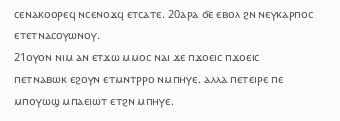ⲥⲉⲛⲁⲕⲟⲟⲣⲉϥ ⲛⲥⲉⲛⲟϫϥ ⲉⲧⲥⲁⲧⲉ. 20ⲁⲣⲁ ϭⲉ ⲉⲃⲟⲗ ϩⲛ ⲛⲉⲩⲕⲁⲣⲡⲟⲥ ⲉⲧⲉⲧⲛⲁⲥⲟⲩⲱⲛⲟⲩ.
21ⲟⲩⲟⲛ ⲛⲓⲙ ⲁⲛ ⲉⲧϫⲱ ⲙⲙⲟⲥ ⲛⲁⲓ ϫⲉ ⲡϫⲟⲉⲓⲥ ⲡϫⲟⲉⲓⲥ ⲡⲉⲧⲛⲁⲃⲱⲕ ⲉϩⲟⲩⲛ ⲉⲧⲙⲛⲧⲣⲣⲟ ⲛⲙⲡⲏⲩⲉ. ⲁⲗⲗⲁ ⲡⲉⲧⲉⲓⲣⲉ ⲡⲉ ⲙⲡⲟⲩⲱϣ ⲙⲡⲁⲉⲓⲱⲧ ⲉⲧϩⲛ ⲙⲡⲏⲩⲉ.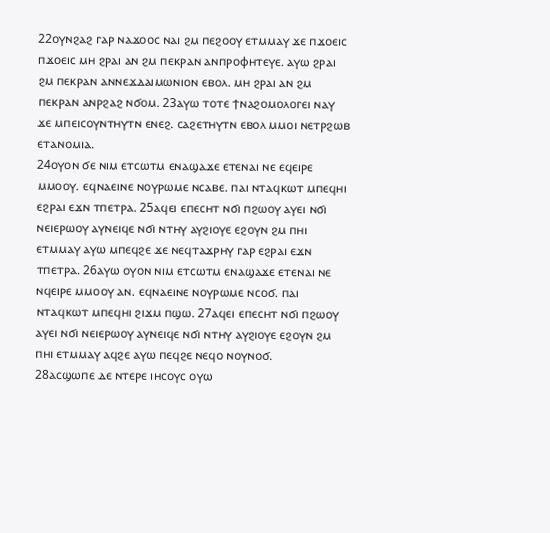22ⲟⲩⲛϩⲁϩ ⲅⲁⲣ ⲛⲁϫⲟⲟⲥ ⲛⲁⲓ ϩⲙ ⲡⲉϩⲟⲟⲩ ⲉⲧⲙⲙⲁⲩ ϫⲉ ⲡϫⲟⲉⲓⲥ ⲡϫⲟⲉⲓⲥ ⲙⲏ ϩⲣⲁⲓ ⲁⲛ ϩⲙ ⲡⲉⲕⲣⲁⲛ ⲁⲛⲡⲣⲟⲫⲏⲧⲉⲩⲉ. ⲁⲩⲱ ϩⲣⲁⲓ ϩⲙ ⲡⲉⲕⲣⲁⲛ ⲁⲛⲛⲉϫⲇⲁⲓⲙⲱⲛⲓⲟⲛ ⲉⲃⲟⲗ. ⲙⲏ ϩⲣⲁⲓ ⲁⲛ ϩⲙ ⲡⲉⲕⲣⲁⲛ ⲁⲛⲣϩⲁϩ ⲛϭⲟⲙ. 23ⲁⲩⲱ ⲧⲟⲧⲉ ϯⲛⲁϩⲟⲙⲟⲗⲟⲅⲉⲓ ⲛⲁⲩ ϫⲉ ⲙⲡⲉⲓⲥⲟⲩⲛⲧⲏⲩⲧⲛ ⲉⲛⲉϩ. ⲥⲁϩⲉⲧⲏⲩⲧⲛ ⲉⲃⲟⲗ ⲙⲙⲟⲓ ⲛⲉⲧⲣϩⲱⲃ ⲉⲧⲁⲛⲟⲙⲓⲁ.
24ⲟⲩⲟⲛ ϭⲉ ⲛⲓⲙ ⲉⲧⲥⲱⲧⲙ ⲉⲛⲁϣⲁϫⲉ ⲉⲧⲉⲛⲁⲓ ⲛⲉ ⲉϥⲉⲓⲣⲉ ⲙⲙⲟⲟⲩ. ⲉϥⲛⲁⲉⲓⲛⲉ ⲛⲟⲩⲣⲱⲙⲉ ⲛⲥⲁⲃⲉ. ⲡⲁⲓ ⲛⲧⲁϥⲕⲱⲧ ⲙⲡⲉϥⲏⲓ ⲉϩⲣⲁⲓ ⲉϫⲛ ⲧⲡⲉⲧⲣⲁ. 25ⲁϥⲉⲓ ⲉⲡⲉⲥⲏⲧ ⲛϭⲓ ⲡϩⲱⲟⲩ ⲁⲩⲉⲓ ⲛϭⲓ ⲛⲉⲓⲉⲣⲱⲟⲩ ⲁⲩⲛⲉⲓϥⲉ ⲛϭⲓ ⲛⲧⲏⲩ ⲁⲩϩⲓⲟⲩⲉ ⲉϩⲟⲩⲛ ϩⲙ ⲡⲏⲓ ⲉⲧⲙⲙⲁⲩ ⲁⲩⲱ ⲙⲡⲉϥϩⲉ ϫⲉ ⲛⲉϥⲧⲁϫⲣⲏⲩ ⲅⲁⲣ ⲉϩⲣⲁⲓ ⲉϫⲛ ⲧⲡⲉⲧⲣⲁ. 26ⲁⲩⲱ ⲟⲩⲟⲛ ⲛⲓⲙ ⲉⲧⲥⲱⲧⲙ ⲉⲛⲁϣⲁϫⲉ ⲉⲧⲉⲛⲁⲓ ⲛⲉ ⲛϥⲉⲓⲣⲉ ⲙⲙⲟⲟⲩ ⲁⲛ. ⲉϥⲛⲁⲉⲓⲛⲉ ⲛⲟⲩⲣⲱⲙⲉ ⲛⲥⲟϭ. ⲡⲁⲓ ⲛⲧⲁϥⲕⲱⲧ ⲙⲡⲉϥⲏⲓ ϩⲓϫⲙ ⲡϣⲱ. 27ⲁϥⲉⲓ ⲉⲡⲉⲥⲏⲧ ⲛϭⲓ ⲡϩⲱⲟⲩ ⲁⲩⲉⲓ ⲛϭⲓ ⲛⲉⲓⲉⲣⲱⲟⲩ ⲁⲩⲛⲉⲓϥⲉ ⲛϭⲓ ⲛⲧⲏⲩ ⲁⲩϩⲓⲟⲩⲉ ⲉϩⲟⲩⲛ ϩⲙ ⲡⲏⲓ ⲉⲧⲙⲙⲁⲩ ⲁϥϩⲉ ⲁⲩⲱ ⲡⲉϥϩⲉ ⲛⲉϥⲟ ⲛⲟⲩⲛⲟϭ.
28ⲁⲥϣⲱⲡⲉ ⲇⲉ ⲛⲧⲉⲣⲉ ⲓⲏⲥⲟⲩⲥ ⲟⲩⲱ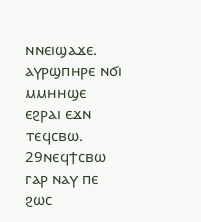ⲛⲛⲉⲓϣⲁϫⲉ. ⲁⲩⲣϣⲡⲏⲣⲉ ⲛϭⲓ ⲙⲙⲏⲏϣⲉ ⲉϩⲣⲁⲓ ⲉϫⲛ ⲧⲉϥⲥⲃⲱ. 29ⲛⲉϥϯⲥⲃⲱ ⲅⲁⲣ ⲛⲁⲩ ⲡⲉ ϩⲱⲥ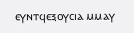ⲉⲩⲛⲧϥⲉⲝⲟⲩⲥⲓⲁ ⲙⲙⲁⲩ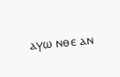ⲁⲩⲱ ⲛⲑⲉ ⲁⲛ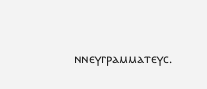ⲛⲛⲉⲩⲅⲣⲁⲙⲙⲁⲧⲉⲩⲥ.